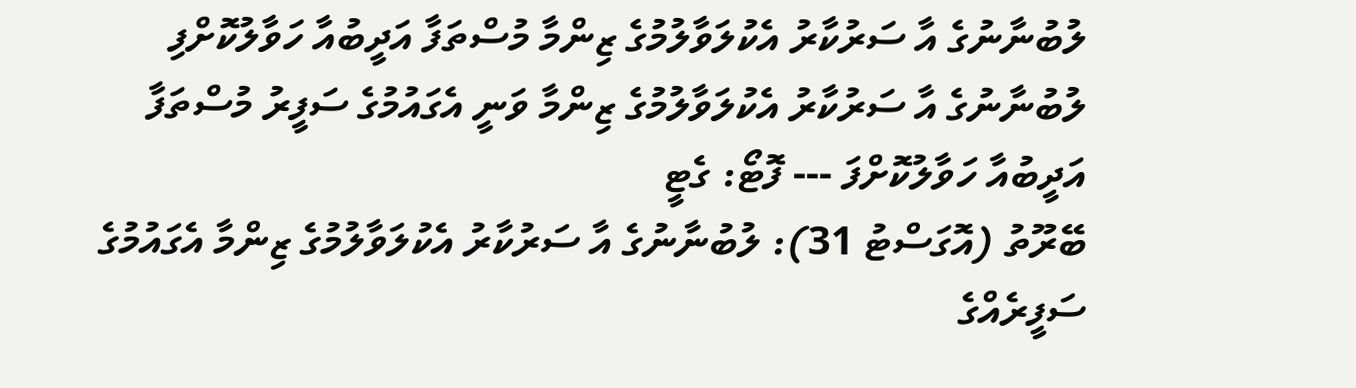ލުބުނާނުގެ އާ ސަރުކާރު އެކުލަވާލުމުގެ ޒިންމާ މުސްތަފާ އަދީބުއާ ހަވާލުކޮށްފި
ލުބުނާނުގެ އާ ސަރުކާރު އެކުލަވާލުމުގެ ޒިންމާ ވަނީ އެގައުމުގެ ސަފީރު މުސްތަފާ އަދީބުއާ ހަވާލުކޮށްފަ --- ފޮޓޯ: ގެޓީ
ބޭރޫތު (އޮގަސްޓު 31): ލުބުނާނުގެ އާ ސަރުކާރު އެކުލަވާލުމުގެ ޒިންމާ އެގައުމުގެ ސަފީރެއްގެ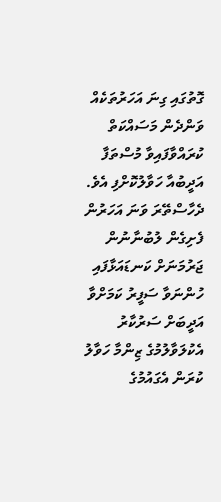ގޮތުގައި ގިނަ އަހަރުތަކެއް ވަންދެން މަސައްކަތް ކުރައްވާފައިވާ މުސްތަފާ އަދީބުއާ ހަވާލުކޮށްފި އެވެ.
ދެހާސްތޭރަ ވަނަ އަހަރުން ފެށިގެން ލުބުނާނުން ޖަރުމަނަށް ކަނޑައަޅާފައި ހުންނަވާ ސަފީރު ކަމަށްވާ އަދީބަށް ސަރުކާރު އެކުލަވާލުމުގެ ޒިންމާ ހަވާލު ކުރަން އެގައުމުގެ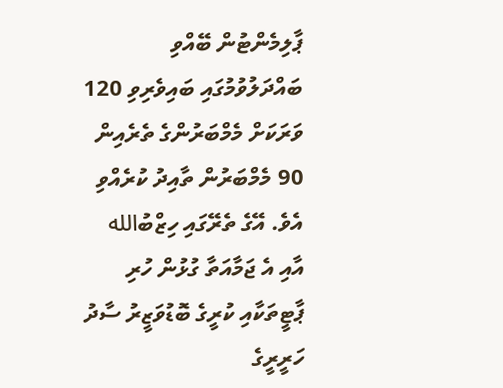ޕާލިމެންޓުން ބޭއްވި ބައްދަލުވުމުގައި ބައިވެރިވި 120 ވަރަކަށް މެމްބަރުންގެ ތެރެއިން 90 މެމްބަރުން ތާއިދު ކުރެއްވި އެވެ. އޭގެ ތެރޭގައި ހިޒްބުالله އާއި އެ ޖަމާއަތާ ގުޅުން ހުރި ޕާޓީތަކާއި ކުރީގެ ބޮޑުވަޒީރު ސާދު ހަރީރީގެ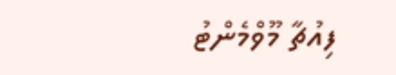ފިއުޗާ މޫވްމެންޓު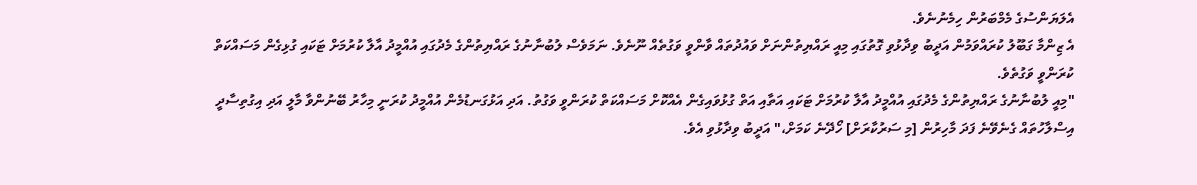އެލަޔަންސުގެ މެމްބަރުން ހިމެނުނެވެ.
އެ ޒިންމާ ގަބޫލު ކުރައްވަމުން އަދީބު ވިދާޅުވި ގޮތުގައި މިއީ ރައްޔިތުންނަށް ވައުދުތައް ވާންވީ ވަގުތެއް ނޫނެވެ. ނަމަވެސް ލުބުނާނުގެ ރައްޔިތުންގެ މެދުގައި އުއްމީދު އާލާ ކުރުމަށް ޓަކައި ގުޅިގެން މަސައްކަތް ކުރަންވީ ވަގުތެވެ.
"މިއީ ލުބުނާނުގެ ރައްޔިތުންގެ މެދުގައި އުއްމީދު އާލާ ކުރުމަށް ޓަކައި އަތާއި އަތް ގުޅުވައިގެން އެއްކޮށް މަސައްކަތް ކުރަންވީ ވަގުތު. އަދި އަޅުގަނޑުމެން އުއްމީދު ކުރަނީ މިހާރު ބޭނުންވާ މާލީ އަދި އިގުތިސާދީ އިސްލާހުތައް ގެނެވޭނެ ފަދަ މާހިރުން [މި ސަރުކާރަށް] ހޯދޭނެ ކަމަށް،" އަދީބު ވިދާޅުވި އެވެ.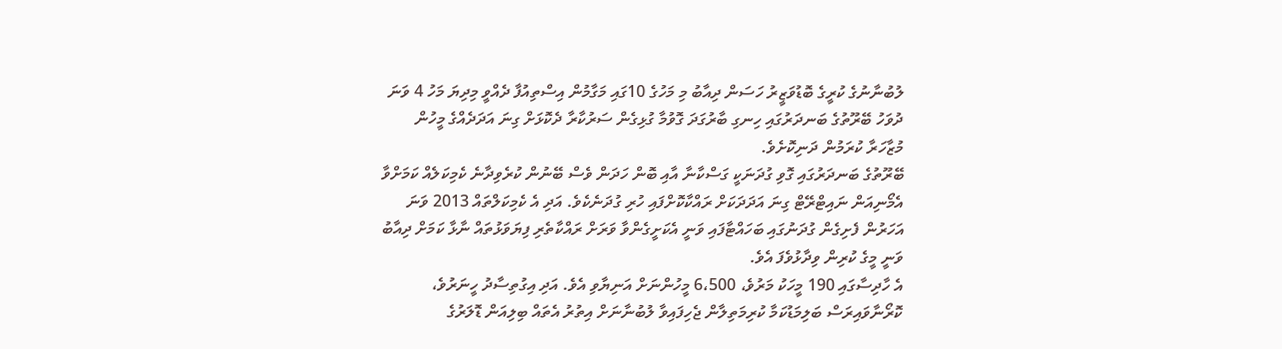ލުބުނާނުގެ ކުރީގެ ބޮޑުވަޒީރު ހަސަން ދިއާބު މި މަހުގެ 10ގައި މަގާމުން އިސްތިއުފާ ދެއްވީ މިދިޔަ މަހު 4 ވަނަ ދުވަހު ބޭރޫތުގެ ބަނދަރުގައި ހިނގި ބާރުގަދަ ގޮވުމާ ގުޅިގެން ސަރުކާރާ ދެކޮޅަށް ގިނަ އަދަދެއްގެ މީހުން މުޒާހަރާ ކުރަމުން ދަނިކޮށެވެ.
ބޭރޫތުގެ ބަނދަރުގައި ގޮވި ގުދަނަކީ ގަސްކާނާ އާއި ބޮން ހަދަން ވެސް ބޭނުން ކުރެވިދާނެ ކެމިކަލެއް ކަމަށްވާ އެމޯނިއަން ނައިޓްރޭޓް ގިނަ އަދަދަކަށް ރައްކާކޮށްފައި ހުރި ގުދަނެކެވެ. އަދި އެ ކެމިކަލްތައް 2013 ވަނަ އަހަރުން ފެށިގެން ގުދަނުގައި ބަހައްޓާފައި ވަނީ އެކަށީގެންވާ ވަރަށް ރައްކާތެރި ފިޔަވަޅުތައް ނާޅާ ކަމަށް ދިއާބު ވަނީ މީގެ ކުރިން ވިދާޅުވެފަ އެވެ.
އެ ހާދިސާގައި 190 މީހަކު މަރުވެ، 6،500 މީހުންނަށް އަނިޔާވި އެވެ. އަދި އިގުތިސާދު ހީނަރުވެ، ކޮރޯނާވައިރަސް ބަލިމަޑުކަމާ ކުރިމަތިލާން ޖެހިފައިވާ ލުބުނާނަށް އިތުރު އެތައް ބިލިއަން ޑޮލަރުގެ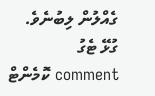ގެއްލުން ލިބުނެވެ.
ގުޅޭ ޓެގު
comment ކޮމެންޓް